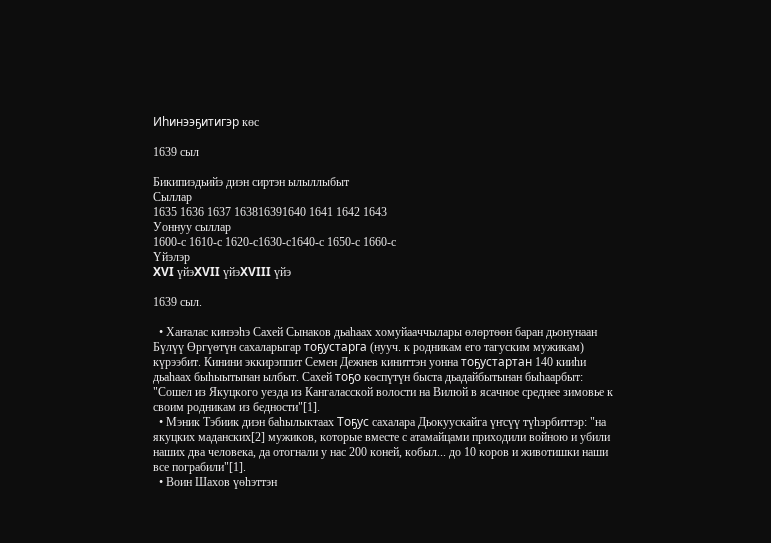Иһинээҕитигэр көс

1639 сыл

Бикипиэдьийэ диэн сиртэн ылыллыбыт
Сыллар
1635 1636 1637 163816391640 1641 1642 1643
Уоннуу сыллар
1600-с 1610-с 1620-с1630-с1640-с 1650-с 1660-с
Үйэлэр
XVI үйэXVII үйэXVIII үйэ

1639 сыл.

  • Хаҥалас кинээһэ Сахей Сынаков дьаһаах хомуйааччылары өлөртөөн баран дьонунаан Бүлүү Өргүөтүн сахаларыгар тоҕустарга (нууч. к родникам его тагуским мужикам) күрээбит. Кинини эккирэппит Семен Дежнев киниттэн уонна тоҕустартан 140 кииһи дьаһаах быһыытынан ылбыт. Сахей тоҕо көспүтүн быста дьадайбытынан быһаарбыт: "Сошел из Якуцкого уезда из Кангаласской волости на Вилюй в ясачное среднее зимовье к своим родникам из бедности"[1].
  • Мэник Тэбиик диэн баһылыктаах Тоҕус сахалара Дьокуускайга үҥсүү түһэрбиттэр: "на якуцких маданских[2] мужиков, которые вместе с атамайцами приходили войною и убили наших два человека, да отогнали у нас 200 коней, кобыл... до 10 коров и животишки наши все пограбили"[1].
  • Воин Шахов үөһэттэн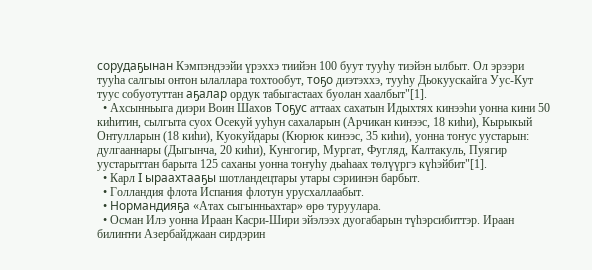сорудаҕынан Кэмпэндээйи үрэххэ тиийэн 100 буут тууһу тиэйэн ылбыт. Ол эрээри тууһа салгыы онтон ылаллара тохтообут, тоҕо диэтэххэ, тууһу Дьокуускайга Уус-Кут туус собуотуттан аҕалар ордук табыгастаах буолан хаалбыт"[1].
  • Ахсынньыга диэри Воин Шахов Тоҕус аттаах сахатын Идыхтях кинээһи уонна кини 50 киһитин, сылгыта суох Осекуй ууһун сахаларын (Арчикан кинээс, 18 киһи), Кырыкый Онтулларын (18 киһи), Куокуйдары (Кюрюк кинээс, 35 киһи), уонна тоҥус уустарын: дулгааннары (Дыгынча, 20 киһи), Кунгогир, Мургат, Фугляд, Калтакуль, Пуягир уустарыттан барыта 125 саханы уонна тоҥуһу дьаһаах төлүүргэ күһэйбит"[1].
  • Карл I ыраахтааҕы шотландецтары утары сэриинэн барбыт.
  • Голландия флота Испания флотун урусхаллаабыт.
  • Нормандияҕа «Атах сыгынньахтар» өрө туруулара.
  • Осман Илэ уонна Ираан Касри-Шири эйэлээх дуогабарын түһэрсибиттэр. Ираан билиҥҥи Азербайджаан сирдэрин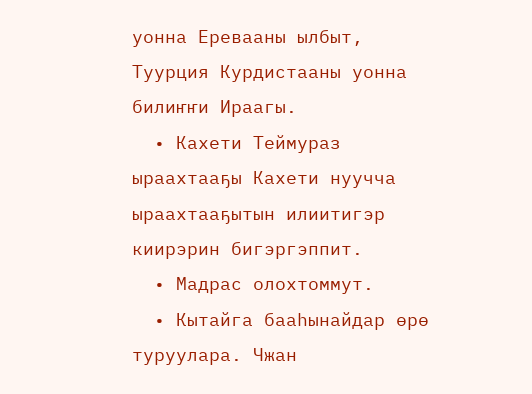уонна Еревааны ылбыт, Туурция Курдистааны уонна билиҥҥи Ираагы.
  • Кахети Теймураз ыраахтааҕы Кахети нуучча ыраахтааҕытын илиитигэр киирэрин бигэргэппит.
  • Мадрас олохтоммут.
  • Кытайга бааһынайдар өрө туруулара. Чжан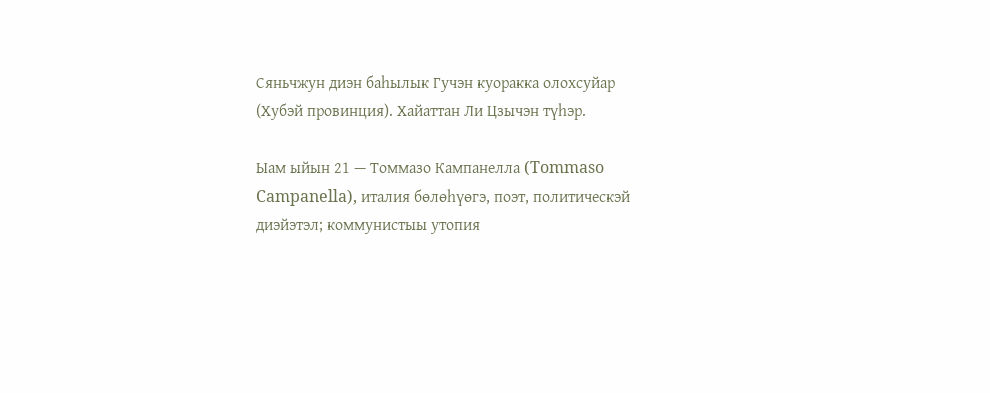Сяньчжун диэн баһылык Гучэн куоракка олохсуйар (Хубэй провинция). Хайаттан Ли Цзычэн түһэр.

Ыам ыйын 21 — Томмазо Кампанелла (Tommaso Campanella), италия бөлөһүөгэ, поэт, политическэй диэйэтэл; коммунистыы утопия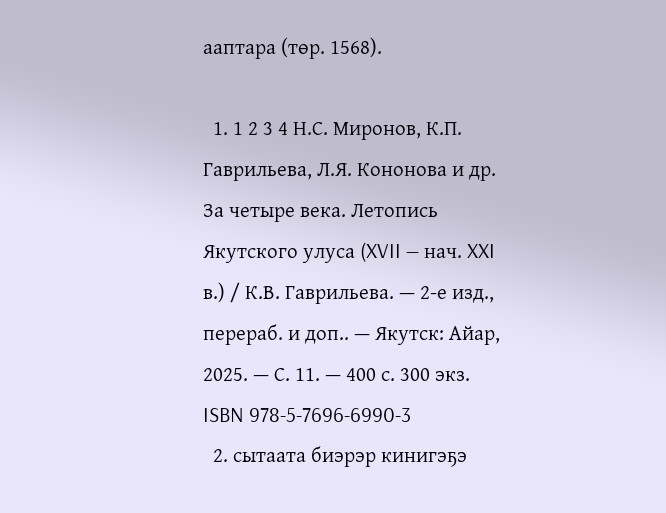ааптара (төр. 1568).

  1. 1 2 3 4 Н.С. Миронов, К.П. Гаврильева, Л.Я. Кононова и др. За четыре века. Летопись Якутского улуса (XVII — нач. XXI в.) / К.В. Гаврильева. — 2-е изд., перераб. и доп.. — Якутск: Айар, 2025. — С. 11. — 400 с. 300 экз. ISBN 978-5-7696-6990-3
  2. сытаата биэрэр кинигэҕэ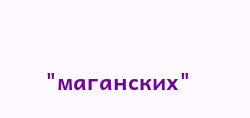"маганских"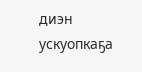диэн ускуопкаҕа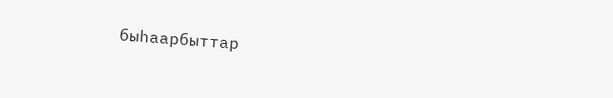быһаарбыттар